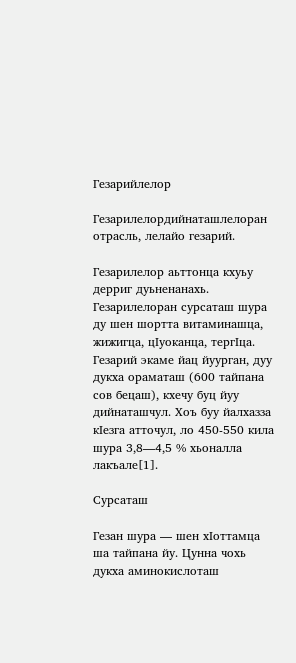Гезарийлелор

Гезарилелордийнаташлелоран отрасль, лелайо гезарий.

Гезарилелор аьттонца кхуьу дерриг дуьненанахь. Гезарилелоран сурсаташ шура ду шен шортта витаминашца, жижигца, цIуоканца, тергIца. Гезарий экаме йац йуурган, дуу дукха ораматаш (600 тайпана сов бецаш), кхечу буц йуу дийнаташчул. Хоъ буу йалхазза кIезга атточул, ло 450-550 кила шура 3,8—4,5 % хьоналла лакъале[1].

Сурсаташ

Гезан шура — шен хIоттамца ша тайпана йу. Цунна чохь дукха аминокислоташ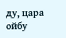ду, цара ойбу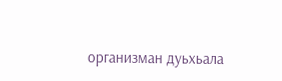организман дуьхьала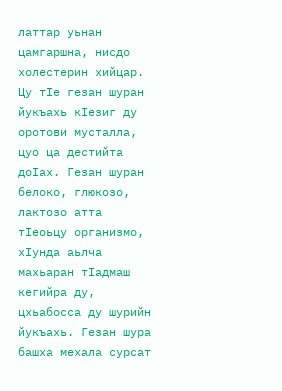латтар уьнан цамгаршна, нисдо холестерин хийцар. Цу тIе гезан шуран йукъахь кIезиг ду оротови мусталла, цуо ца дестийта доIах. Гезан шуран белоко, глюкозо, лактозо атта тIеоьцу организмо, хIунда аьлча махьаран тIадмаш кегийра ду, цхьабосса ду шурийн йукъахь. Гезан шура башха мехала сурсат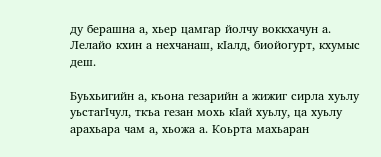ду берашна а, хьер цамгар йолчу воккхачун а. Лелайо кхин а нехчанаш, кIалд, биойогурт, кхумыс деш.

Буьхьигийн а, къона гезарийн а жижиг сирла хуьлу уьстагIчул, ткъа гезан мохь кIай хуьлу, ца хуьлу арахьара чам а, хьожа а. Коьрта махьаран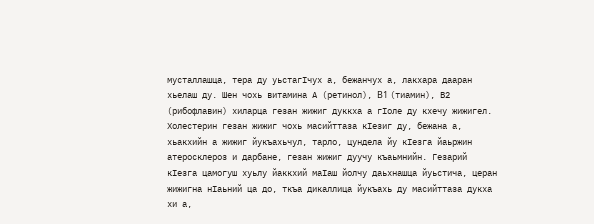мусталлашца, тера ду уьстагIчух а, бежанчух а, лакхара дааран хьелаш ду. Шен чохь витамина А (ретинол), B1 (тиамин), В2 (рибофлавин) хиларца гезан жижиг дуккха а гIоле ду кхечу жижигел. Холестерин гезан жижиг чохь масийттаза кIезиг ду, бежана а, хьакхийн а жижиг йукъахьчул, тарло, цундела йу кIезга йаьржин атеросклероз и дарбане, гезан жижиг дуучу къаьмнийн. Гезарий кIезга цамогуш хуьлу йаккхий маIаш йолчу даьхнашца йуьстича, церан жижигна нIаьний ца до, ткъа дикаллица йукъахь ду масийттаза дукха хи а,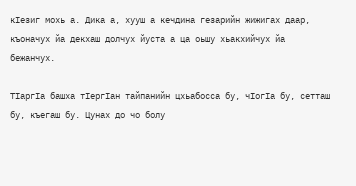кIезиг мохь а. Дика а, хууш а кечдина гезарийн жижигах даар, къоначух йа декхаш долчух йуста а ца оьшу хьакхийчух йа бежанчух.

ТIаргIа башха тIергIан тайпанийн цхьабосса бу, чIогIа бу, сетташ бу, къегаш бу. Цунах до чо болу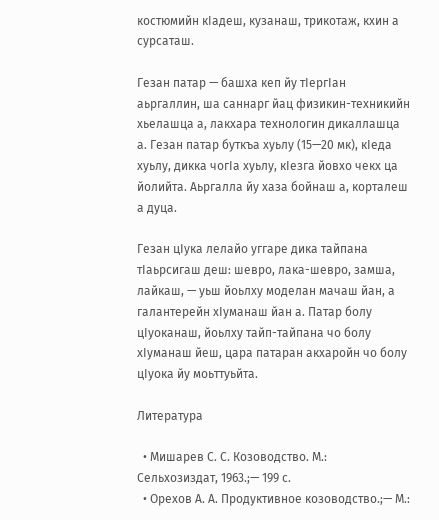костюмийн кIадеш, кузанаш, трикотаж, кхин а сурсаташ.

Гезан патар — башха кеп йу тIергIан аьргаллин, ша саннарг йац физикин-техникийн хьелашца а, лакхара технологин дикаллашца а. Гезан патар буткъа хуьлу (15—20 мк), кIеда хуьлу, дикка чогIа хуьлу, кIезга йовхо чекх ца йолийта. Аьргалла йу хаза бойнаш а, корталеш а дуца.

Гезан цIука лелайо уггаре дика тайпана тIаьрсигаш деш: шевро, лака-шевро, замша, лайкаш, — уьш йоьлху моделан мачаш йан, а галантерейн хIуманаш йан а. Патар болу цIуоканаш, йоьлху тайп-тайпана чо болу хIуманаш йеш, цара патаран акхаройн чо болу цIуока йу моьттуьйта.

Литература

  • Мишарев С. С. Козоводство. М.: Сельхозиздат, 1963.;— 199 с.
  • Орехов А. А. Продуктивное козоводство.;— М.: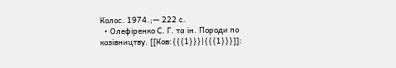Колос. 1974.;— 222 с.
  • Олефіренко С. Г. та ін. Породи по козівництву. [[Ков:{{{1}}}|{{{1}}}]]: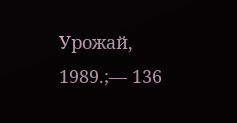Урожай, 1989.;— 136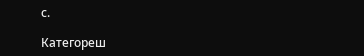с.

Категореш